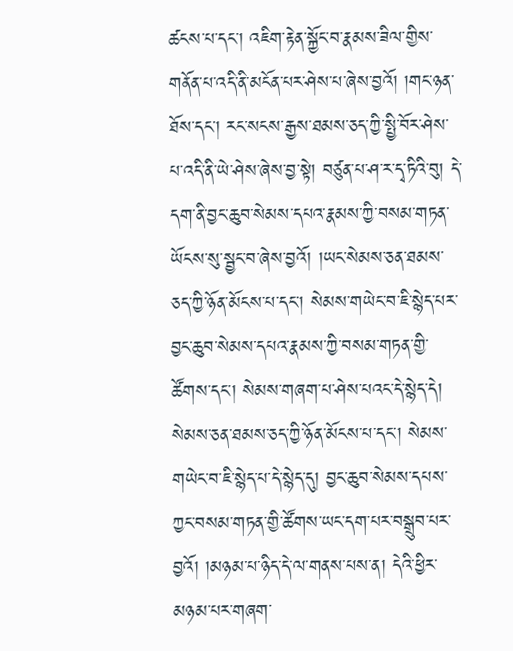ཚངས་པ་དང་། འཇིག་རྟེན་སྐྱོང་བ་རྣམས་ཟིལ་གྱིས་གནོན་པ་འདི་ནི་མངོན་པར་ཤེས་པ་ཞེས་བྱའོ། །གང་ཉན་ཐོས་དང་། རང་སངས་རྒྱས་ཐམས་ཅད་ཀྱི་སྤྱི་བོར་ཤེས་པ་འདི་ནི་ཡེ་ཤེས་ཞེས་བྱ་སྟེ། བཙུན་པ་ཤ་ར་དྭ་ཏིའི་བུ། དེ་དག་ནི་བྱང་ཆུབ་སེམས་དཔའ་རྣམས་ཀྱི་བསམ་གཏན་ཡོངས་སུ་སྦྱང་བ་ཞེས་བྱའོ། །ཡང་སེམས་ཅན་ཐམས་ཅད་ཀྱི་ཉོན་མོངས་པ་དང་། སེམས་གཡེང་བ་ཇི་སྙེད་པར་བྱང་ཆུབ་སེམས་དཔའ་རྣམས་ཀྱི་བསམ་གཏན་གྱི་ཚོགས་དང་། སེམས་གཞག་པ་ཤེས་པའང་དེ་སྙེད་དེ། སེམས་ཅན་ཐམས་ཅད་ཀྱི་ཉོན་མོངས་པ་དང་། སེམས་གཡེང་བ་ཇི་སྙེད་པ་དེ་སྙེད་དུ། བྱང་ཆུབ་སེམས་དཔས་ཀྱང་བསམ་གཏན་གྱི་ཚོགས་ཡང་དག་པར་བསྒྲུབ་པར་བྱའོ། །མཉམ་པ་ཉིད་དེ་ལ་གནས་པས་ན། དེའི་ཕྱིར་མཉམ་པར་གཞག་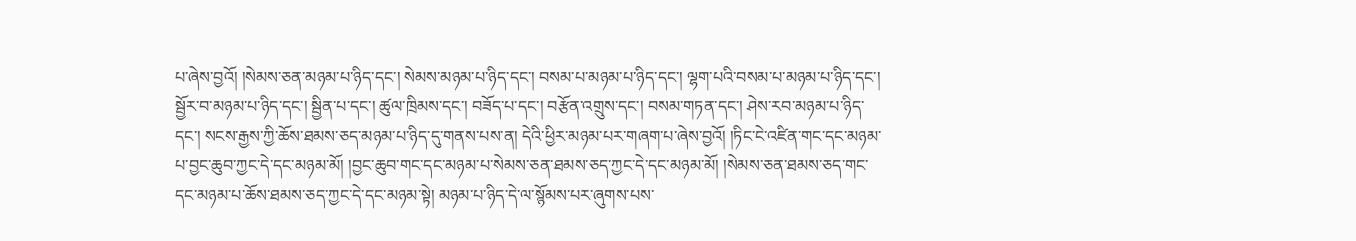པ་ཞེས་བྱའོ། །སེམས་ཅན་མཉམ་པ་ཉིད་དང་། སེམས་མཉམ་པ་ཉིད་དང་། བསམ་པ་མཉམ་པ་ཉིད་དང་། ལྷག་པའི་བསམ་པ་མཉམ་པ་ཉིད་དང་། སྦྱོར་བ་མཉམ་པ་ཉིད་དང་། སྦྱིན་པ་དང་། ཚུལ་ཁྲིམས་དང་། བཟོད་པ་དང་། བརྩོན་འགྲུས་དང་། བསམ་གཏན་དང་། ཤེས་རབ་མཉམ་པ་ཉིད་དང་། སངས་རྒྱས་ཀྱི་ཆོས་ཐམས་ཅད་མཉམ་པ་ཉིད་དུ་གནས་པས་ན། དེའི་ཕྱིར་མཉམ་པར་གཞག་པ་ཞེས་བྱའོ། །ཏིང་ངེ་འཛིན་གང་དང་མཉམ་པ་བྱང་ཆུབ་ཀྱང་དེ་དང་མཉམ་མོ། །བྱང་ཆུབ་གང་དང་མཉམ་པ་སེམས་ཅན་ཐམས་ཅད་ཀྱང་དེ་དང་མཉམ་མོ། །སེམས་ཅན་ཐམས་ཅད་གང་དང་མཉམ་པ་ཆོས་ཐམས་ཅད་ཀྱང་དེ་དང་མཉམ་སྟེ། མཉམ་པ་ཉིད་དེ་ལ་སྙོམས་པར་ཞུགས་པས་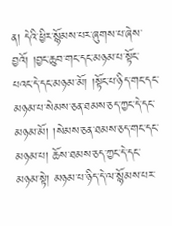ན། དེའི་ཕྱིར་སྙོམས་པར་ཞུགས་པ་ཞེས་བྱའོ། །བྱང་ཆུབ་གང་དང་མཉམ་པ་སྟོང་པའང་དེ་དང་མཉམ་མོ། །སྟོང་པ་ཉིད་གང་དང་མཉམ་པ་སེམས་ཅན་ཐམས་ཅད་ཀྱང་དེ་དང་མཉམ་མོ། །སེམས་ཅན་ཐམས་ཅད་གང་དང་མཉམ་པ། ཆོས་ཐམས་ཅད་ཀྱང་དེ་དང་མཉམ་སྟེ། མཉམ་པ་ཉིད་དེ་ལ་སྙོམས་པར་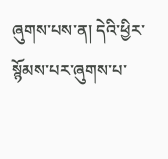ཞུགས་པས་ན། དེའི་ཕྱིར་སྙོམས་པར་ཞུགས་པ་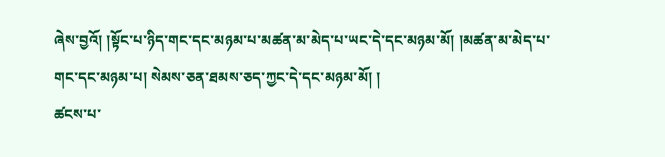ཞེས་བྱའོ། །སྟོང་པ་ཉིད་གང་དང་མཉམ་པ་མཚན་མ་མེད་པ་ཡང་དེ་དང་མཉམ་མོ། །མཚན་མ་མེད་པ་གང་དང་མཉམ་པ། སེམས་ཅན་ཐམས་ཅད་ཀྱང་དེ་དང་མཉམ་མོ། །
ཚངས་པ་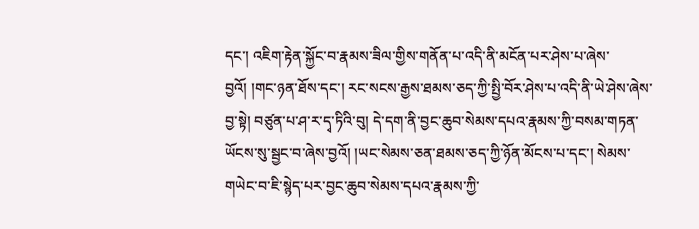དང་། འཇིག་རྟེན་སྐྱོང་བ་རྣམས་ཟིལ་གྱིས་གནོན་པ་འདི་ནི་མངོན་པར་ཤེས་པ་ཞེས་བྱའོ། །གང་ཉན་ཐོས་དང་། རང་སངས་རྒྱས་ཐམས་ཅད་ཀྱི་སྤྱི་བོར་ཤེས་པ་འདི་ནི་ཡེ་ཤེས་ཞེས་བྱ་སྟེ། བཙུན་པ་ཤ་ར་དྭ་ཏིའི་བུ། དེ་དག་ནི་བྱང་ཆུབ་སེམས་དཔའ་རྣམས་ཀྱི་བསམ་གཏན་ཡོངས་སུ་སྦྱང་བ་ཞེས་བྱའོ། །ཡང་སེམས་ཅན་ཐམས་ཅད་ཀྱི་ཉོན་མོངས་པ་དང་། སེམས་གཡེང་བ་ཇི་སྙེད་པར་བྱང་ཆུབ་སེམས་དཔའ་རྣམས་ཀྱི་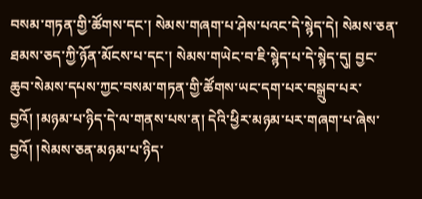བསམ་གཏན་གྱི་ཚོགས་དང་། སེམས་གཞག་པ་ཤེས་པའང་དེ་སྙེད་དེ། སེམས་ཅན་ཐམས་ཅད་ཀྱི་ཉོན་མོངས་པ་དང་། སེམས་གཡེང་བ་ཇི་སྙེད་པ་དེ་སྙེད་དུ། བྱང་ཆུབ་སེམས་དཔས་ཀྱང་བསམ་གཏན་གྱི་ཚོགས་ཡང་དག་པར་བསྒྲུབ་པར་བྱའོ། །མཉམ་པ་ཉིད་དེ་ལ་གནས་པས་ན། དེའི་ཕྱིར་མཉམ་པར་གཞག་པ་ཞེས་བྱའོ། །སེམས་ཅན་མཉམ་པ་ཉིད་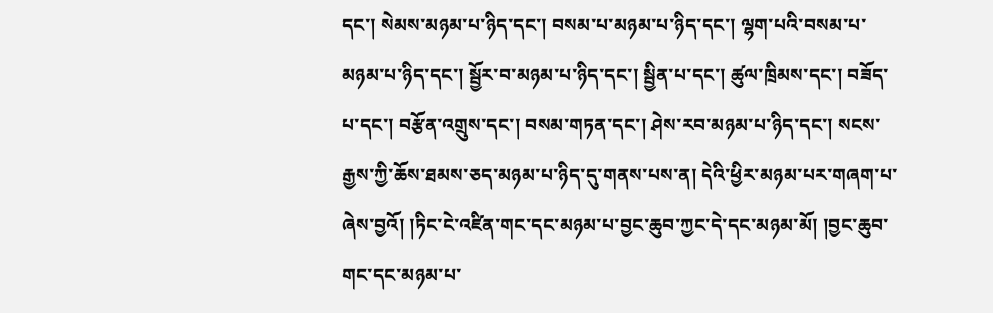དང་། སེམས་མཉམ་པ་ཉིད་དང་། བསམ་པ་མཉམ་པ་ཉིད་དང་། ལྷག་པའི་བསམ་པ་མཉམ་པ་ཉིད་དང་། སྦྱོར་བ་མཉམ་པ་ཉིད་དང་། སྦྱིན་པ་དང་། ཚུལ་ཁྲིམས་དང་། བཟོད་པ་དང་། བརྩོན་འགྲུས་དང་། བསམ་གཏན་དང་། ཤེས་རབ་མཉམ་པ་ཉིད་དང་། སངས་རྒྱས་ཀྱི་ཆོས་ཐམས་ཅད་མཉམ་པ་ཉིད་དུ་གནས་པས་ན། དེའི་ཕྱིར་མཉམ་པར་གཞག་པ་ཞེས་བྱའོ། །ཏིང་ངེ་འཛིན་གང་དང་མཉམ་པ་བྱང་ཆུབ་ཀྱང་དེ་དང་མཉམ་མོ། །བྱང་ཆུབ་གང་དང་མཉམ་པ་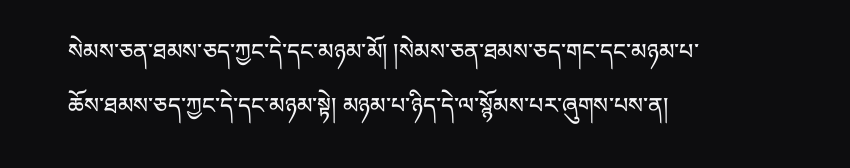སེམས་ཅན་ཐམས་ཅད་ཀྱང་དེ་དང་མཉམ་མོ། །སེམས་ཅན་ཐམས་ཅད་གང་དང་མཉམ་པ་ཆོས་ཐམས་ཅད་ཀྱང་དེ་དང་མཉམ་སྟེ། མཉམ་པ་ཉིད་དེ་ལ་སྙོམས་པར་ཞུགས་པས་ན།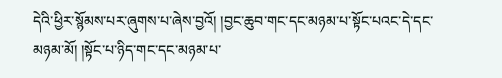དེའི་ཕྱིར་སྙོམས་པར་ཞུགས་པ་ཞེས་བྱའོ། །བྱང་ཆུབ་གང་དང་མཉམ་པ་སྟོང་པའང་དེ་དང་མཉམ་མོ། །སྟོང་པ་ཉིད་གང་དང་མཉམ་པ་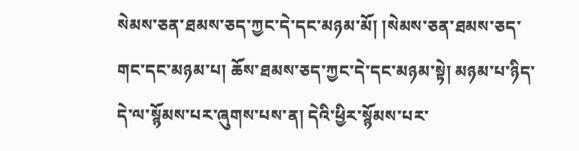སེམས་ཅན་ཐམས་ཅད་ཀྱང་དེ་དང་མཉམ་མོ། །སེམས་ཅན་ཐམས་ཅད་གང་དང་མཉམ་པ། ཆོས་ཐམས་ཅད་ཀྱང་དེ་དང་མཉམ་སྟེ། མཉམ་པ་ཉིད་དེ་ལ་སྙོམས་པར་ཞུགས་པས་ན། དེའི་ཕྱིར་སྙོམས་པར་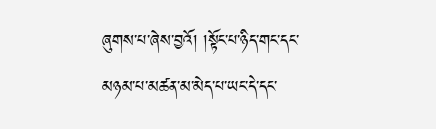ཞུགས་པ་ཞེས་བྱའོ། །སྟོང་པ་ཉིད་གང་དང་མཉམ་པ་མཚན་མ་མེད་པ་ཡང་དེ་དང་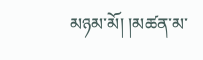མཉམ་མོ། །མཚན་མ་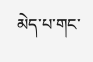མེད་པ་གང་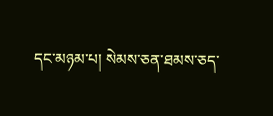དང་མཉམ་པ། སེམས་ཅན་ཐམས་ཅད་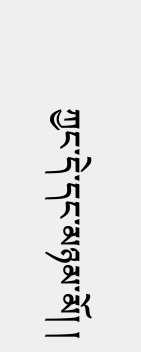ཀྱང་དེ་དང་མཉམ་མོ། །